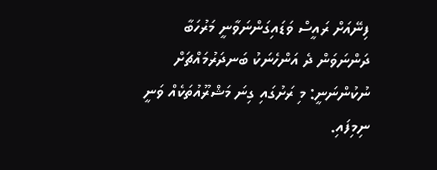ފިނޭއަށް ރައީސް ވަޑައިގަންނަވާނީ މަރުހަބާ ދަންނަވަން ދެ އަންހެނަކު ބަނދަރުމައްޗަށް ނުކުންނަނީ: މި ރަށުގައި ގިނަ މަޝްރޫއުތަކެއް ވަނީ ނިމިފައި.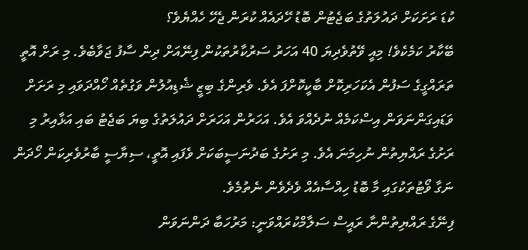ކުޑަ ރަށަކަށް ދައުލަތުގެ ބަޖެޓުން ބޮޑު ހޭދައެއް ކުރަން ޖެހޭ ހެއްޔެވެ؟
ބޭކާރު ކަމެކެވެ! މިއީ ވޭތުވެދިޔަ 40 އަހަރު ސަރުކާރުތަކުން ފިނޭއަށް ދިން ސާފު ޖަވާބެވެ. މި ރަށް އޮތީ ތަރައްގީގެ ސަފުން އެކަހަރިކޮށް ބާކީކޮށްފަ އެވެ. ވެރިންގެ ބިޒީ ޝެޑިއުލުން ވަގުތެއް ހޯއްދަވައި މި ރަށަށް ވަޑައިގަންނަވަން އިސްކަމެއް ނުދެއްވަ އެވެ. އަހަރުން އަހަރަށް ދައުލަތުގެ ބިޔަ ބަޖެޓު ބައި އަޅާއިރު މި ރަށުގެ ރައްޔިތުން ނުހިމަނަ އެވެ. މި ރަށުގެ ބަދުނަސީބަކަށް ވެފައި އޮތީ، ސިޔާސީ ބާރުވެރިކަން ހޯދަން ނަގާ ވޯޓުތަކުގައި މާ ބޮޑު ހިއްސާއެއް ވެދެވެން ނެތުމެވެ.
ފިނޭގެ ރައްޔިތުންނާ ރައީސް ސަލާމްކުރައްވަނީ: މަރުހަބާ ދަންނަވަން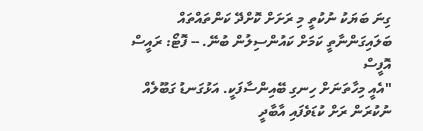ގިނަ ބަޔަކު ނުކުތީ މި ރަށަށް ކޮށްދޭ ކަންތައްތައް ބަލައިގަންނާތީ ކަމަށް ކައުންސިލުން ބުނޭ. -- ފޮޓޯ: ރައީސް އޮފީސް
"އެއީ މިހާތަނަށް ހިނގި ބޭއިންސާފަކީ. އަޅުގަނޑު ގަބޫލެއް ނުކުރަން ރަށް ކުޑަވެފައި އާބާދީ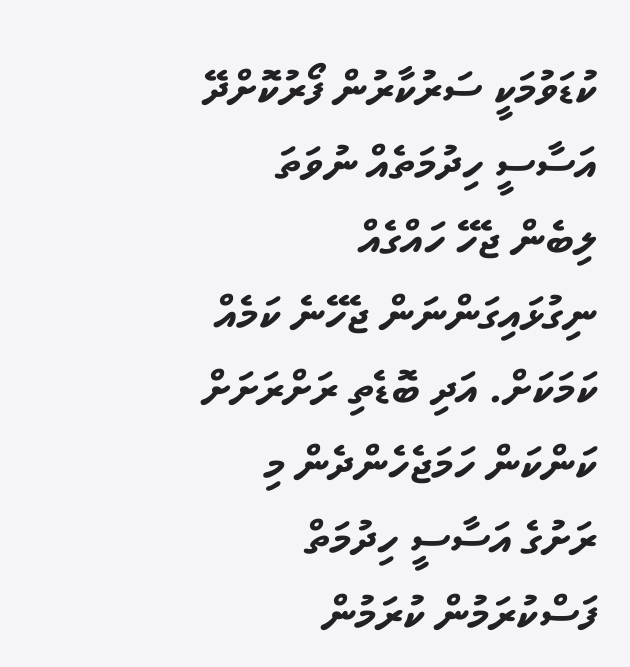ކުޑަވުމަކީ ސަރުކާރުން ފޯރުކޮށްދޭ އަސާސީ ހިދުމަތެއް ނުވަތަ ލިބެން ޖެހޭ ހައްގެއް ނިގުޅައިގަންނަން ޖެހޭނެ ކަމެއް ކަމަކަށް. އަދި ބޮޑެތި ރަށްރަށަށް ކަންކަން ހަމަޖެހެންދެން މި ރަށުގެ އަސާސީ ހިދުމަތް ފަސްކުރަމުން ކުރަމުން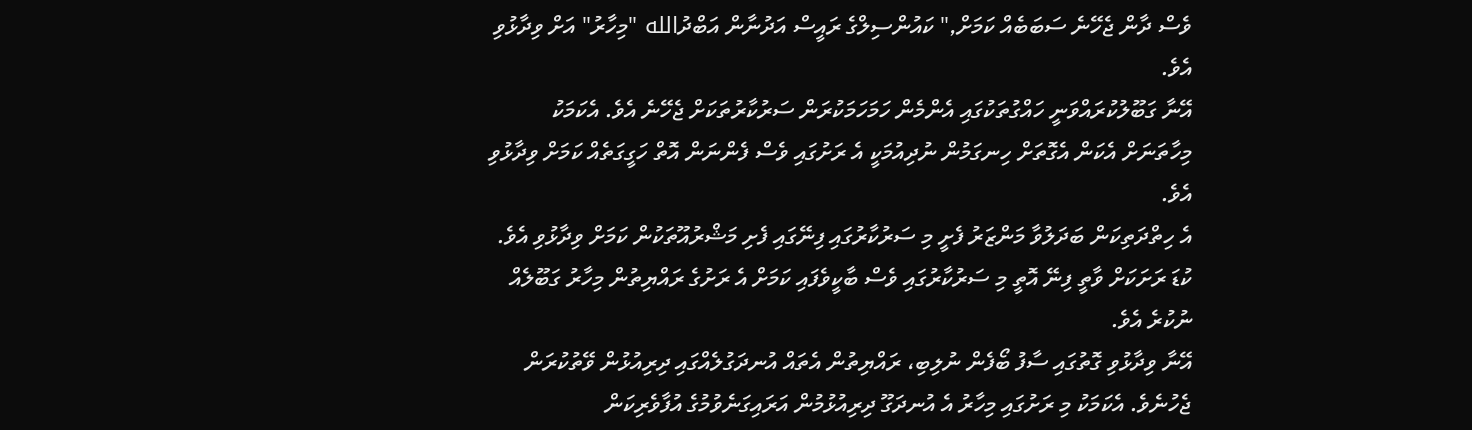ވެސް ދާން ޖެހޭނެ ސަބަބެއް ކަމަށް," ކައުންސިލްގެ ރައީސް އަދުނާން އަބްދުالله "މިހާރު" އަށް ވިދާޅުވި އެވެ.
އޭނާ ގަބޫލުކުރައްވަނީ ހައްގުތަކުގައި އެންމެން ހަމަހަމަކުރަން ސަރުކާރުތަކަށް ޖެހޭނެ އެވެ. އެކަމަކު މިހާތަނަށް އެކަން އެގޮތަށް ހިނގަމުން ނުދިއުމަކީ އެ ރަށުގައި ވެސް ފެންނަން އޮތް ހަގީގަތެއް ކަމަށް ވިދާޅުވި އެވެ.
އެ ހިތްދަތިކަން ބަދަލުވާ މަންޒަރު ފެށީ މި ސަރުކާރުގައި ފިނޭގައި ފެށި މަޝްރުއޫތަކުން ކަމަށް ވިދާޅުވި އެވެ. ކުޑަ ރަށަކަށް ވާތީ ފިނޭ އޮތީ މި ސަރުކާރުގައި ވެސް ބާކީވެފައި ކަމަށް އެ ރަށުގެ ރައްޔިތުން މިހާރު ގަބޫލެއް ނުކުރެ އެވެ.
އޭނާ ވިދާޅުވި ގޮތުގައި ސާފު ބޯފެން ނުލިބި، ރައްޔިތުން އެތައް އުނދަގުލެއްގައި ދިރިއުޅުން ވޭތުކުރަން ޖެހުނެވެ. އެކަމަކު މި ރަށުގައި މިހާރު އެ އުނދަގޫ ދިރިއުޅުމުން އަރައިގަނެވުމުގެ އުފާވެރިކަން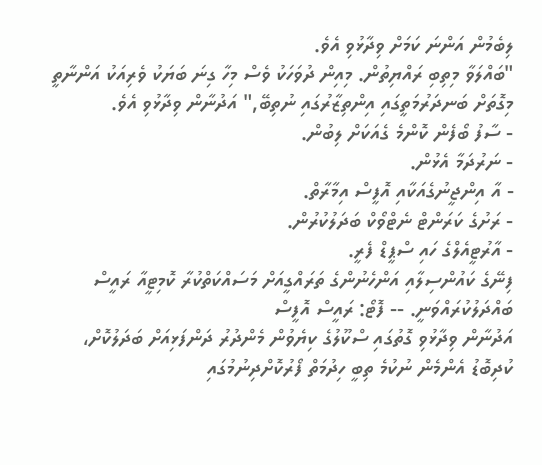ލިބެމުން އަންނަ ކަމަށް ވިދާޅުވި އެވެ.
"ބައްލަވާ މިތިބި ރައްޔިތުން. މިއިން ދުވަހަކު ވެސް މިހާ ގިނަ ބަޔަކު ވެރިއަކު އަންނާތީ މިގޮތަށް ބަނދަރުމަތީގައި އިންތިޒާރުގައި ނުތިބޭ," އަދުނާން ވިދާޅުވި އެވެ.
- ސާފު ބޯފެން ކޮންމެ ގެއަކަށް ލިބުން.
- ނަރުދަމާ އެޅުން.
- އާ އިންޖީނުގެއަކާއި އޮފީސް އިމާރާތް.
- ރަށުގެ ކަރަންޓް ނެޓްވޯކް ބަދަލުކުރުން.
- އާރުޓީއެލްގެ ހައި ސްޕީޑް ފެރީ.
ފިނޭގެ ކައުންސިލާއި އަންހެނުންގެ ތަރައްގީއަށް މަސައްކަތްކުރާ ކޮމިޓީއާ ރައީސް ބައްދަލުކުރައްވަނީ. -- ފޮޓޯ: ރައީސް އޮފީސް
އަދުނާން ވިދާޅުވި ގޮތުގައި ސްކޫލުގެ ކިޔެވުން މެންދުރު ދަންފަޅިއަށް ބަދަލުކޮށް، ކުދިބޮޑު އެންމެން ނުކުމެ ތިބީ ހިދުމަތް ފޯރުކޮށްދިނުމުގައި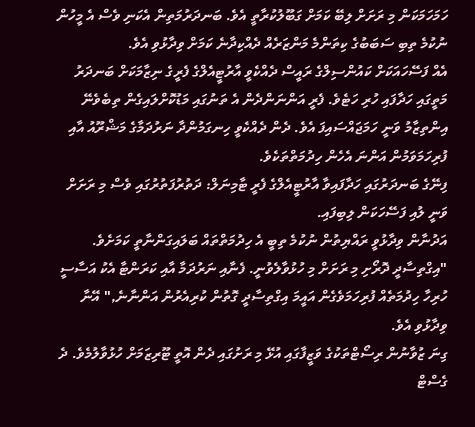ހަމަހަމަކަން މި ރަށަށް ލިބޭ ކަމަށް ގަބޫލުކުރާތީ އެވެ. ބަނދަރުމަތިން އެކަނި ވެސް އެ މީހުން ނުކުމެ ތިބި ސަބަބުގެ ކިތަންމެ މަންޒަރެއް ދެއްކިދާނެ ކަމަށް ވިދާޅުވި އެވެ.
އެއް ފަސޭހައަކަށް ކައުންސިލްގެ ރައީސް ދެއްކެވީ އާރުޓީއެލްގެ ފެރީގެ ނިޒާމަކަށް ބަނދަރު މަތީގައި ހަދާފައި ހުރި ހަޓެވެ. ފެރީ އަންނަންދެން އެ ތަނުގައި މަޑުކޮށްލައިގެން ތިބެވެނޭ އިންތިޒާމު ވަނީ ހަމަޖައްސައިފަ އެވެ. ދެން ދެއްކެވީ ހިނގަމުންދާ ނަރުދަމާގެ މަޝްރޫއު އާއި ފުރިހަމަވަމުން އަންނަ އެހެން ހިދުމަތްތަކެވެ.
ފިނޭގެ ބަނދަރުގައި ހަދާފައިވާ އާރުޓީއެލްގެ ފެރީ ޓާމިނަލް: ދަތުރުފަތުރުގައި ވެސް މި ރަށަށް ވަނީ ލުއި ފަސޭހަކަން ލިބިފައި.
އަދުނާން ވިދާޅުވީ ރައްޔިތުން ނުކުމެ ތިބީ އެ ހިދުމަތްތައް ބަލައިގަންނާތީ ކަމަށެވެ.
"އިގްތިސާދީ ދޮރޯށި މި ރަށަށް މި ހުޅުވާލެވުނީ. ފެނާއި ނަރުދަމާ އާއި ކަރަންޓާ އެކު އަސާސީ ހުރިހާ ހިދުމަތެއް ފުރިހަމަވެގެން އައީމަ އިގްތިސާދީ ގޮތުން ކުރިއެރުން އަންނާނެ," އޭނާ ވިދާޅުވި އެވެ.
ގިނަ ޒުވާނުން ރިސޯޓްތަކުގެ ވަޒީފާގައި އުޅޭ މި ރަށުގައި ދެން އޮތީ ޓޫރިޒަމަށް ހުޅުވާލުމެވެ. ދެ ގެސްޓް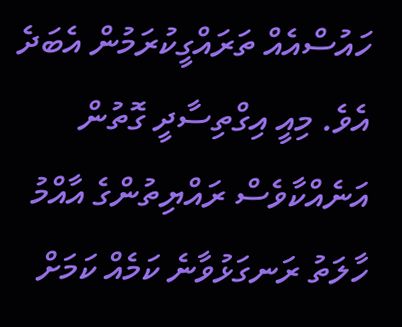ހައުސްއެއް ތަރައްގީކުރަމުން އެބަދެ އެވެ. މިއީ އިގްތިސާދީ ގޮތުން އަނެއްކާވެސް ރައްޔިތުންގެ އާއްމު ހާލަތު ރަނގަޅުވާނެ ކަމެއް ކަމަށް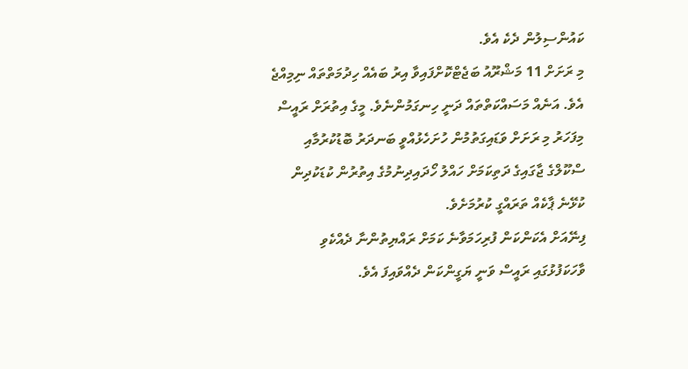ކައުންސިލުން ދެކެ އެވެ.
މި ރަށަށް 11 މަޝްރޫއު ބަޖެޓްކޮށްފައިވާ އިރު ބައެއް ހިދުމަތްތައް ނިމިއްޖެ އެވެ. އަނެއް މަސައްކަތްތައް ދަނީ ހިނގަމުންނެވެ. މީގެ އިތުރަށް ރައީސް މިފަހަރު މި ރަށަށް ވަޑައިގަތުމުން ހުށަހެޅުއްވީ ބަނދަރު ބޮޑުކުރުމާއި ސްކޫލްގެ ޖާގައިގެ ދަތިކަމަށް ހައްލު ހޯދައިދިނުމުގެ އިތުރުން ކުޑަކުދިން ކުޅޭނެ ޕާކެއް ތަރައްގީ ކުރުމަށެވެ.
ފިނޭއަށް އެކަންކަން ފުރިހަމަވާނެ ކަމަށް ރައްޔިތުންނާ ދެއްކެވި ވާހަކަފުޅުގައި ރައީސް ވަނީ ޔަގީންކަން ދެއްވައިފަ އެވެ.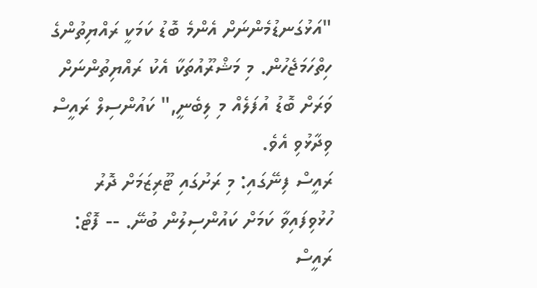"އަޅުގަނޑުމެންނަށް އެންމެ ބޮޑު ކަމަކީ ރައްޔިތުންގެ ހިތްހަމަޖެހުން. މި މަޝްރޫއުތަކާ އެކު ރައްޔިތުންނަށް ވަރަށް ބޮޑު އުފަލެއް މި ލިބެނީ," ކައުންސިލް ރައީސް ވިދާޅުވި އެވެ.
ރައީސް ފިނޭގައި: މި ރަށުގައި ޓޫރިޒަމަށް ދޮރު ހުޅުވިފައިވާ ކަމަށް ކައުންސިލުން ބުނޭ. -- ފޮޓޯ: ރައީސް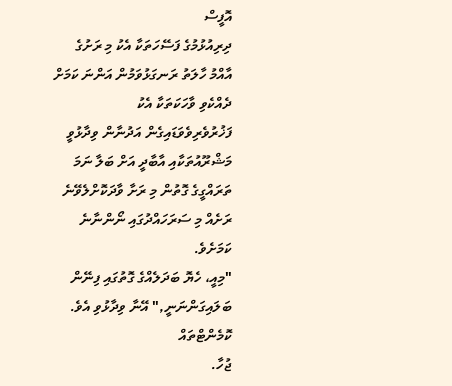އޮފީސް
ދިރިއުޅުމުގެ ފަސޭހަތަކާ އެކު މި ރަށުގެ އާއްމު ހާލަތު ރަނގަޅުވަމުން އަންނަ ކަމަށް ދެއްކެވި ވާހަކަތަކާ އެކު ފަޚުރުވެރިވެވަޑައިގެން އަދުނާން ވިދާޅުވީ މަޝްރޫއުތަކާއި އާބާދީ އަށް ބަލާ ނަމަ ތަރައްގީގެ ގޮތުން މި ރަށާ ވާދަކޮށްލެވޭނެ ރަށެއް މި ސަރަހައްދުގައި ނޯންނާނެ ކަމަށެވެ.
"މިއީ، ހެޔޮ ބަދަލެއްގެ ގޮތުގައި ފިނޭން ބަލައިގަންނަނީ," އޭނާ ވިދާޅުވި އެވެ.
ކޮމެންޓްތައް
ޖުހާ.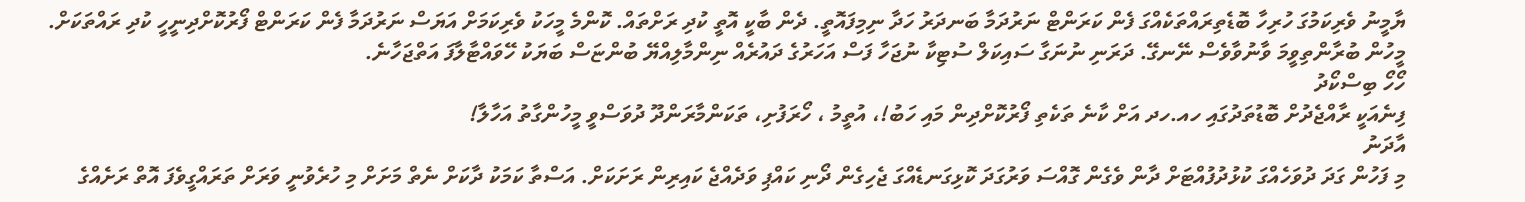ޔާމީނު ވެރިކަމުގަ ހުރިހާ ބޮޑެތިރައްތަކެއްގަ ފެން ކަރަންޓް ނަރުދަމާ ބަނދަރު ހަދާ ނިމިފައޮތީ. ދެން ބާކީ އޮތީ ކުދި ރަށްތައް. ކޮންމެ މީހަކު ވެރިކަމަށް އަޔަސް ނަރުދަމާ ފެން ކަރަންޓް ފޯރުކޮށްދިނީހީ ކުދި ރައްތަކަށް. މީހުން ބުރާންތިވީމަ ވާނުވާވެސް ނޭނގޭ. ދަރަނި ނުނަގާ ސައިކަލް ސުޓިކާ ނުޖަހާ ފަސް އަހަރުގެ ދައުރެއް ނިންމާލިއްޔޭ ބުންޏަސް ބަޔަކު ހޭވައްޓާލާފަ އަތްޖަހާނެ.
ހޯހޯ ބިސްކޯދު
ފިނެއަކީ ރާއްޖެދުށް ބޮޑުތަދުގައި ހއ.ހދ އަށް ކާނެ ތަކެތި ފޯރުކޮށްދިން މައި ހަބު!، އުތީމު ، ހޯރަފުށި، ތަކަންމާރަންދޫ ދުވަސްވީ މީހުންގާތު އަހާލާ!
އާދަނު
މި ފަހުން ގަދަ ދުވަހެއްގަ ކުޅުދުފުއްޓަށް ދާން ވެގެން ގޮއްސަ ވަރުގަދަ ކޮޅިގަނޑެއްގަ ޖެހިގެން ދޯނި ކައްޕި ވަދެއްޖެ ކައިރިން ރަށަކަށް. އަސްތާ ކަމަކު ދާކަށް ނެތް މަށަށް މި ހުރެވުނީ ވަރަށް ތަރައްގީވެފަ އޮތް ރަށެއްގެ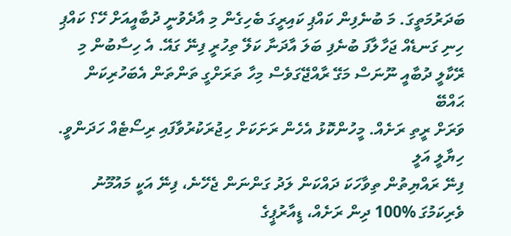ބަދަރުމަތީގަ. މަ ބުނެފިން ކައްޕި ކައިރީގަ ބެހިގެން މި އާދެވުނީ ދުބާއީއަށް ހޭ؟ ކައްޕި ހިނި ގަނޑެއް ޖަހާލާފަ ބުނެފި ބަލަ އާދަނާ ކަލޭ ތިހުރީ ފިނޭ ގައޭ. އެ ހިސާބުން މި ރޭކާލީ ދުބާއީ ނޫނަސް މަގޭ ރާއްޖޭގަވެސް މިހާ ތަރަށްގީ ތަންތަން އެބަހުރިކަން
ޙައްބޭ
ވަރަށް ރީތި ރަށެއް. މީހުންކޮޅު އެހެން ރަށަކަށް ހިޖުރަކުރުވާފައި ރިސޯޓެއް ހަދަންވީ.
ހިޔާލީ އަލީ
ފިނޭ ރައްޔިތުން ތިވާހަކަ ދައްކަން ލަދު ގަންނަން ޖެހޭނެ، ފިނޭ އަކީ މައުމޫނު ވެރިކަމުގަ %100 ދިން ރަށެއް، ޑީއާރުޕީގެ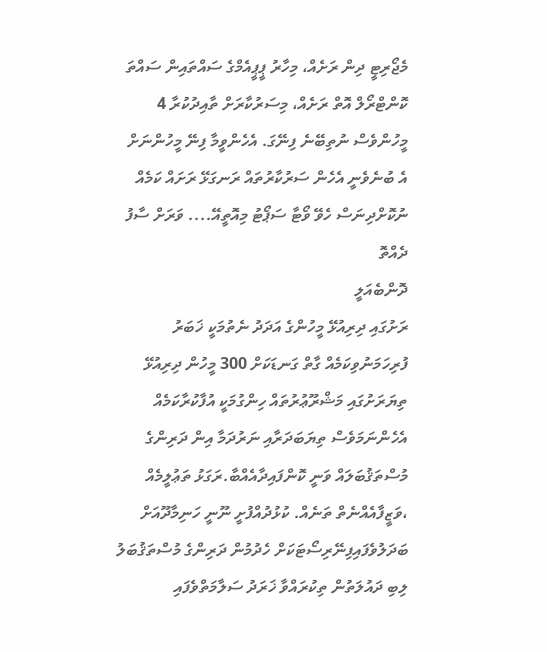މެޖޯރިޓީ ދިން ރަށެއް، މިހާރު ޕީޕީއެމްގެ ސައްތައިން ސައްތަ ކޮންޓްރޯލް އޮތް ރަށެއް، މިސަރުކާރަށް ތާއިދުކުރާ 4 މީހުންވެސް ނުތިބޭނެ ފިނޭގަ. އެހެންވީމާ ފިނޭ މީހުންނަށް އެ ބުނެވެނީ އެހެން ސަރުކާރުތައް ރަނގަޅޭ ރަށައް ކަމެއް ނުކޮށްދިނަސް ހެވޭ ވޯޓާ ސަޕޯޓު މިއޮތީއޭ.... ވަރަށް ސާފު ދެއްތޮ
ދޮންބެއަލީ
ރަށުގައި ދިރިއުޅޭ މީހުންގެ އަދަދު ނެތުމަކީ ޚަބަރު ފުރިހަމަނުވިކަމެއް ގާތް ގަނޑަކަށް 300 މީހުން ދިރިއުޅޭ ތިޔަރަށުގައި މަޝްރޫޢުރުތައް ހިންގުމަކީ އުފާކުރާކަމެއް އެހެންނަމަވެސް ތިޔަބަދަރާއި ނަރުދަމާ އިން ދަރިންގެ މުސްތަޤުބަލައް ވަނީ ކޮންފައިދާއެއްބާ.ރަގަޅު ތަޢުލީމެއް ،ވަޒީފާއެއްނެތް ތަނެއް. ކުޅުދުއްފުށީ ނޫނީ ހަނިމާދޫއަށް ބަދަލުވެފައިފިނޭރިސޯޓަކަށް ހެދުމުން ދަރިންގެ މުސްތަޤުބަލު ލިބި ދައުލަތުން ތިކުރައްވާ ޚަރަދު ސަލާމަތްވެފައި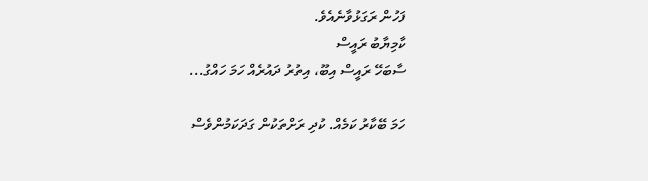ފަހުން ރަގަޅުވާނެއެވެ.
ކާމިޔާބު ރައީސް
ސާބަހޭ ރައީސް އިބޫ، އިތުރު ދައުރެއް ހަމަ ހައްގު...

ހަމަ ބޭކާރު ކަމެއް. ކުދި ރަށްތަކުން ގަދަކަމުންވެސް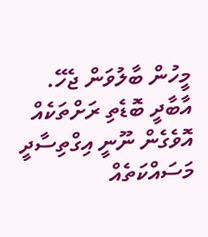މީހުން ބާލުވަން ޖެހޭ. އާބާދީ ބޮޑެތި ރަށްތަކެއް އޮވެގެން ނޫނީ އިގްތިސާދީ މަސައްކަތެއް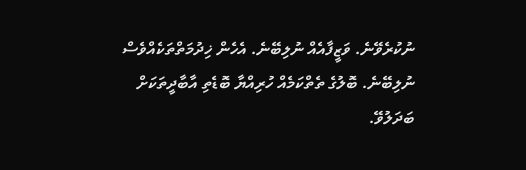ނުކުރެވޭނެ. ވަޒީފާއެއް ނުލިބޭނެ. އެހެން ޚިދުމަތްތަކެއްވެސް ނުލިބޭނެ. ބޮލުގެ ތެތްކަމެއް ހުރިއްޔާ ބޮޑެތި އާބާދީތަކަށް ބަދަލުވޭ.